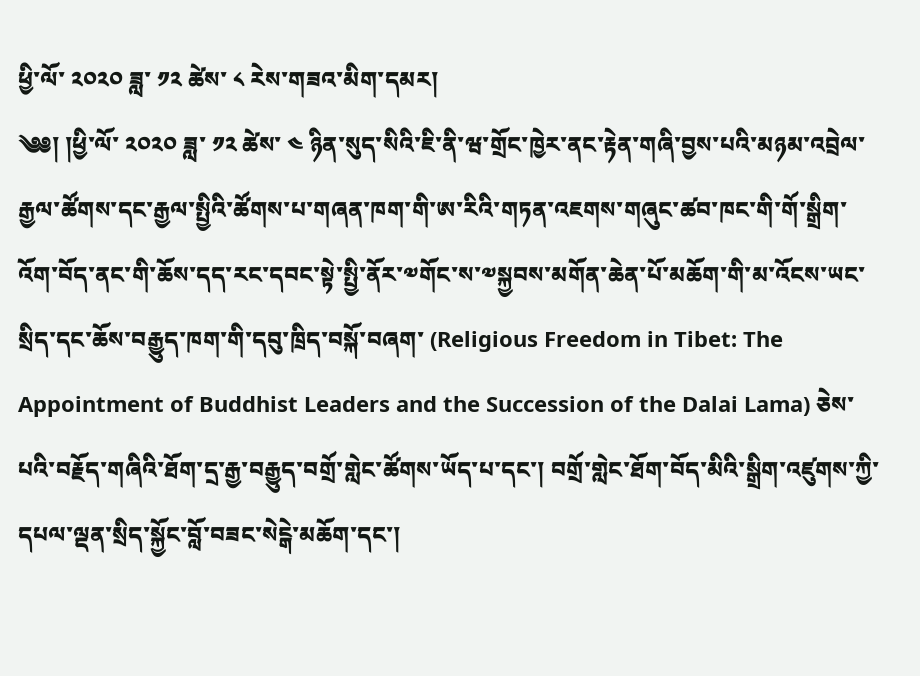ཕྱི་ལོ་ ༢༠༢༠ ཟླ་ ༡༢ ཚེས་ ༨ རེས་གཟའ་མིག་དམར།
༄༅། །ཕྱི་ལོ་ ༢༠༢༠ ཟླ་ ༡༢ ཚེས་ ༤ ཉིན་སུད་སིའི་ཇི་ནི་ཝ་གྲོང་ཁྱེར་ནང་རྟེན་གཞི་བྱས་པའི་མཉམ་འབྲེལ་རྒྱལ་ཚོགས་དང་རྒྱལ་སྤྱིའི་ཚོགས་པ་གཞན་ཁག་གི་ཨ་རིའི་གཏན་འཇགས་གཞུང་ཚབ་ཁང་གི་གོ་སྒྲིག་འོག་བོད་ནང་གི་ཆོས་དད་རང་དབང་སྟེ་སྤྱི་ནོར་༧གོང་ས་༧སྐྱབས་མགོན་ཆེན་པོ་མཆོག་གི་མ་འོངས་ཡང་སྲིད་དང་ཆོས་བརྒྱུད་ཁག་གི་དབུ་ཁྲིད་བསྐོ་བཞག་ (Religious Freedom in Tibet: The Appointment of Buddhist Leaders and the Succession of the Dalai Lama) ཅེས་པའི་བརྗོད་གཞིའི་ཐོག་དྲ་རྒྱ་བརྒྱུད་བགྲོ་གླེང་ཚོགས་ཡོད་པ་དང་། བགྲོ་གླེང་ཐོག་བོད་མིའི་སྒྲིག་འཛུགས་ཀྱི་དཔལ་ལྡན་སྲིད་སྐྱོང་བློ་བཟང་སེངྒེ་མཆོག་དང་།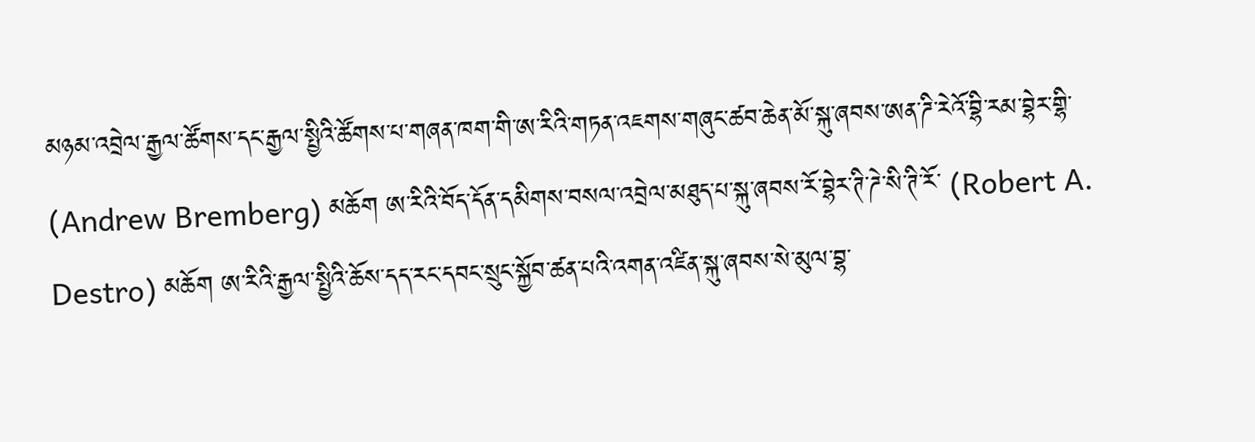མཉམ་འབྲེལ་རྒྱལ་ཚོགས་དང་རྒྱལ་སྤྱིའི་ཚོགས་པ་གཞན་ཁག་གི་ཨ་རིའི་གཏན་འཇགས་གཞུང་ཚབ་ཆེན་མོ་སྐུ་ཞབས་ཨན་ཌི་རེའོ་བྷི་རམ་བྷེར་གྷི་ (Andrew Bremberg) མཆོག ཨ་རིའི་བོད་དོན་དམིགས་བསལ་འབྲེལ་མཐུད་པ་སྐུ་ཞབས་རོ་བྷེར་ཊི་ཌེ་སི་ཊི་རོ་ (Robert A. Destro) མཆོག ཨ་རིའི་རྒྱལ་སྤྱིའི་ཆོས་དད་རང་དབང་སྲུང་སྐྱོབ་ཚན་པའི་འགན་འཛིན་སྐུ་ཞབས་སེ་མུལ་བྷ་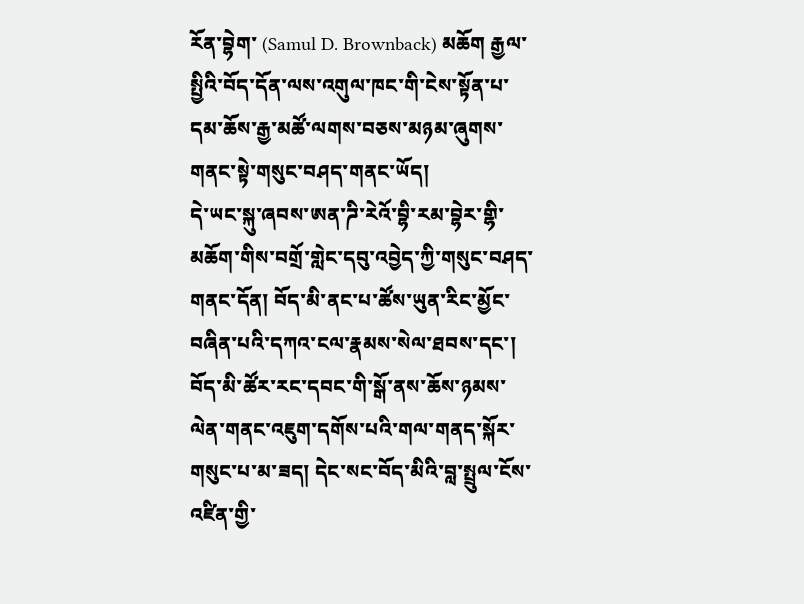རོན་བྷེག་ (Samul D. Brownback) མཆོག རྒྱལ་སྤྱིའི་བོད་དོན་ལས་འགུལ་ཁང་གི་ངེས་སྟོན་པ་དམ་ཆོས་རྒྱ་མཚོ་ལགས་བཅས་མཉམ་ཞུགས་གནང་སྟེ་གསུང་བཤད་གནང་ཡོད།
དེ་ཡང་སྐུ་ཞབས་ཨན་ཌི་རེའོ་བྷི་རམ་བྷེར་གྷི་མཆོག་གིས་བགྲོ་གླེང་དབུ་འབྱེད་ཀྱི་གསུང་བཤད་གནང་དོན། བོད་མི་ནང་པ་ཚོས་ཡུན་རིང་མྱོང་བཞིན་པའི་དཀའ་ངལ་རྣམས་སེལ་ཐབས་དང་། བོད་མི་ཚོར་རང་དབང་གི་སྒོ་ནས་ཆོས་ཉམས་ལེན་གནང་འཇུག་དགོས་པའི་གལ་གནད་སྐོར་གསུང་པ་མ་ཟད། དེང་སང་བོད་མིའི་བླ་སྤྲུལ་ངོས་འཛིན་གྱི་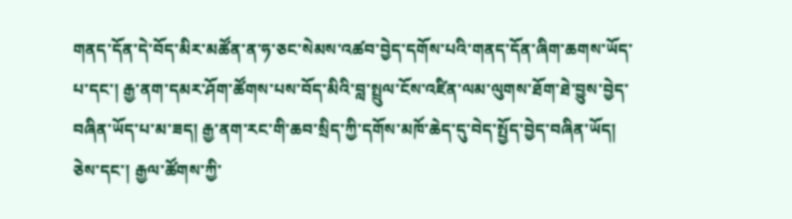གནད་དོན་དེ་བོད་མིར་མཚོན་ན་ཧ་ཅང་སེམས་འཚབ་བྱེད་དགོས་པའི་གནད་དོན་ཞིག་ཆགས་ཡོད་པ་དང་། རྒྱ་ནག་དམར་ཤོག་ཚོགས་པས་བོད་མིའི་བླ་སྤྲུལ་ངོས་འཛིན་ལམ་ལུགས་ཐོག་ཐེ་བྱུས་བྱེད་བཞིན་ཡོད་པ་མ་ཟད། རྒྱ་ནག་རང་གི་ཆབ་སྲིད་ཀྱི་དགོས་མཁོ་ཆེད་དུ་བེད་སྤྱོད་བྱེད་བཞིན་ཡོད། ཅེས་དང་། རྒྱལ་ཚོགས་ཀྱི་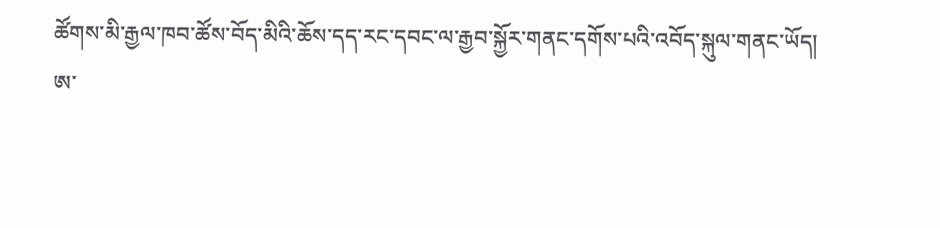ཚོགས་མི་རྒྱལ་ཁབ་ཚོས་བོད་མིའི་ཆོས་དད་རང་དབང་ལ་རྒྱབ་སྐྱོར་གནང་དགོས་པའི་འབོད་སྐུལ་གནང་ཡོད།
ཨ་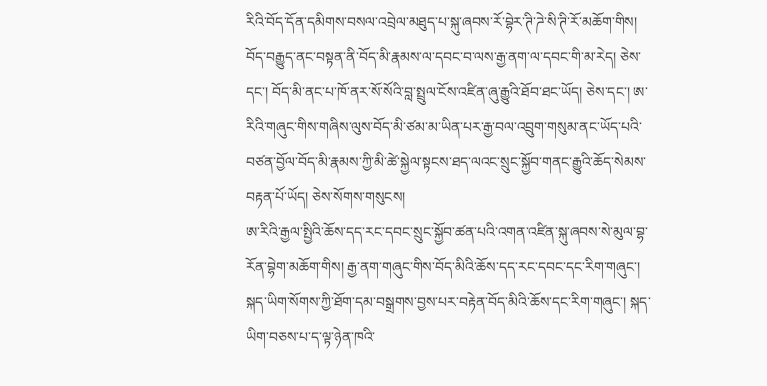རིའི་བོད་དོན་དམིགས་བསལ་འབྲེལ་མཐུད་པ་སྐུ་ཞབས་རོ་བྷེར་ཊི་ཌེ་སི་ཊི་རོ་མཆོག་གིས། བོད་བརྒྱུད་ནང་བསྟན་ནི་བོད་མི་རྣམས་ལ་དབང་བ་ལས་རྒྱ་ནག་ལ་དབང་གི་མ་རེད། ཅེས་དང་། བོད་མི་ནང་པ་ཁོ་ནར་སོ་སོའི་བླ་སྤྲུལ་ངོས་འཛིན་ཞུ་རྒྱུའི་ཐོབ་ཐང་ཡོད། ཅེས་དང་། ཨ་རིའི་གཞུང་གིས་གཞིས་ལུས་བོད་མི་ཙམ་མ་ཡིན་པར་རྒྱ་བལ་འབྲུག་གསུམ་ནང་ཡོད་པའི་བཙན་བྱོལ་བོད་མི་རྣམས་ཀྱི་མི་ཚེ་སྐྱེལ་སྟངས་ཐད་ལའང་སྲུང་སྐྱོབ་གནང་རྒྱུའི་ཆོད་སེམས་བརྟན་པོ་ཡོད། ཅེས་སོགས་གསུངས།
ཨ་རིའི་རྒྱལ་སྤྱིའི་ཆོས་དད་རང་དབང་སྲུང་སྐྱོབ་ཚན་པའི་འགན་འཛིན་སྐུ་ཞབས་སེ་མུལ་བྷ་རོན་བྷེག་མཆོག་གིས། རྒྱ་ནག་གཞུང་གིས་བོད་མིའི་ཆོས་དད་རང་དབང་དང་རིག་གཞུང་། སྐད་ཡིག་སོགས་ཀྱི་ཐོག་དམ་བསྒྲགས་བྱས་པར་བརྟེན་བོད་མིའི་ཆོས་དང་རིག་གཞུང་། སྐད་ཡིག་བཅས་པ་ད་ལྟ་ཉེན་ཁའི་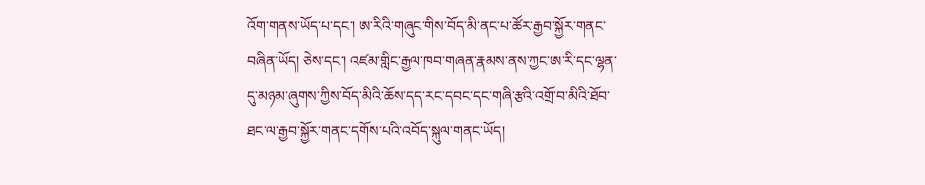འོག་གནས་ཡོད་པ་དང་། ཨ་རིའི་གཞུང་གིས་བོད་མི་ནང་པ་ཚོར་རྒྱབ་སྐྱོར་གནང་བཞིན་ཡོད། ཅེས་དང་། འཛམ་གླིང་རྒྱལ་ཁབ་གཞན་རྣམས་ནས་ཀྱང་ཨ་རི་དང་ལྷན་དུ་མཉམ་ཞུགས་ཀྱིས་བོད་མིའི་ཆོས་དད་རང་དབང་དང་གཞི་རྩའི་འགྲོ་བ་མིའི་ཐོབ་ཐང་ལ་རྒྱབ་སྐྱོར་གནང་དགོས་པའི་འབོད་སྐུལ་གནང་ཡོད།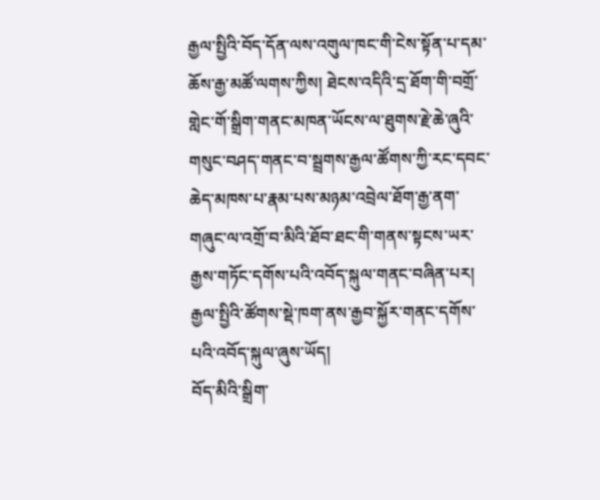རྒྱལ་སྤྱིའི་བོད་དོན་ལས་འགུལ་ཁང་གི་ངེས་སྟོན་པ་དམ་ཆོས་རྒྱ་མཚོ་ལགས་ཀྱིས། ཐེངས་འདིའི་དྲ་ཐོག་གི་བགྲོ་གླེང་གོ་སྒྲིག་གནང་མཁན་ཡོངས་ལ་ཐུགས་རྗེ་ཆེ་ཞུའི་གསུང་བཤད་གནང་བ་སྦྲགས་རྒྱལ་ཚོགས་ཀྱི་རང་དབང་ཆེད་མཁས་པ་རྣམ་པས་མཉམ་འབྲེལ་ཐོག་རྒྱ་ནག་གཞུང་ལ་འགྲོ་བ་མིའི་ཐོབ་ཐང་གི་གནས་སྟངས་ཡར་རྒྱས་གཏོང་དགོས་པའི་འབོད་སྐུལ་གནང་བཞིན་པར། རྒྱལ་སྤྱིའི་ཚོགས་སྡེ་ཁག་ནས་རྒྱབ་སྐྱོར་གནང་དགོས་པའི་འབོད་སྐུལ་ཞུས་ཡོད།
བོད་མིའི་སྒྲིག་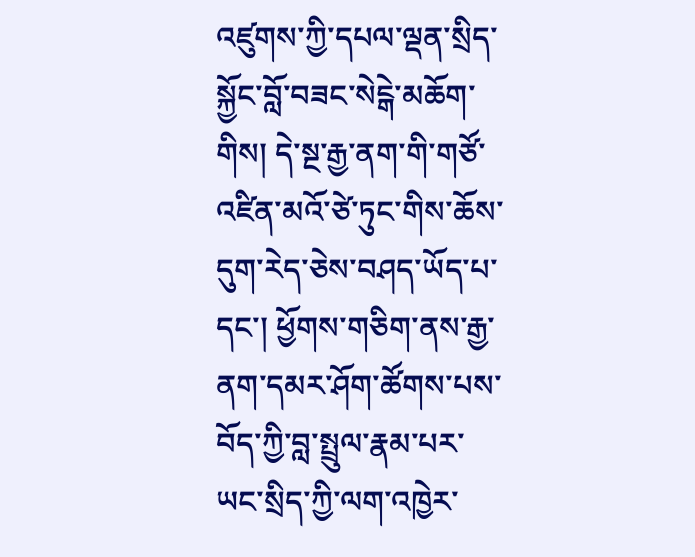འཛུགས་ཀྱི་དཔལ་ལྡན་སྲིད་སྐྱོང་བློ་བཟང་སེངྒེ་མཆོག་གིས། དེ་སྔ་རྒྱ་ནག་གི་གཙོ་འཛིན་མའོ་ཙེ་ཏུང་གིས་ཆོས་དུག་རེད་ཅེས་བཤད་ཡོད་པ་དང་། ཕྱོགས་གཅིག་ནས་རྒྱ་ནག་དམར་ཤོག་ཚོགས་པས་བོད་ཀྱི་བླ་སྤྲུལ་རྣམ་པར་ཡང་སྲིད་ཀྱི་ལག་འཁྱེར་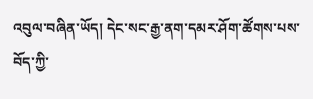འབུལ་བཞིན་ཡོད། དེང་སང་རྒྱ་ནག་དམར་ཤོག་ཚོགས་པས་བོད་ཀྱི་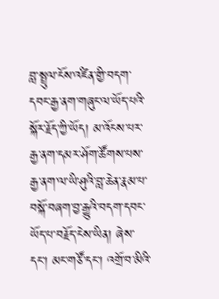བླ་སྤྲུལ་ངོས་འཛིན་གྱི་བདག་དབང་རྒྱ་ནག་གཞུང་ལ་ཡོད་པའི་སྐོར་རྗོད་ཀྱི་ཡོད། མ་འོངས་པར་རྒྱ་ནག་དམར་ཤོག་ཚོགས་པས་རྒྱ་ནག་ལ་ཡི་ཤུའི་བླ་ཆེན་རྣམ་པ་བསྐོ་བཞག་བྱ་རྒྱུའི་བདག་དབང་ཡོད་པ་བརྗོད་ངེས་ཡིན། ཞེས་དང་། མང་གཙོ་དང་། འགྲོ་བ་མིའི་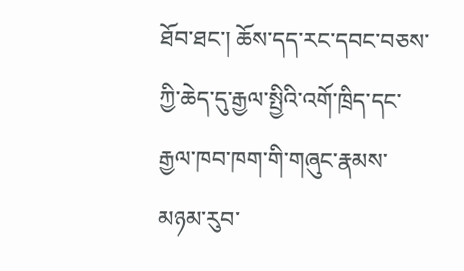ཐོབ་ཐང་། ཆོས་དད་རང་དབང་བཅས་ཀྱི་ཆེད་དུ་རྒྱལ་སྤྱིའི་འགོ་ཁྲིད་དང་རྒྱལ་ཁབ་ཁག་གི་གཞུང་རྣམས་མཉམ་རུབ་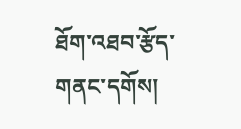ཐོག་འཐབ་རྩོད་གནང་དགོས།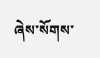ཞེས་སོགས་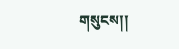གསུངས།།